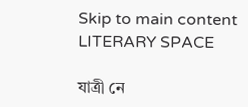Skip to main content
LITERARY SPACE

যাত্ৰী নে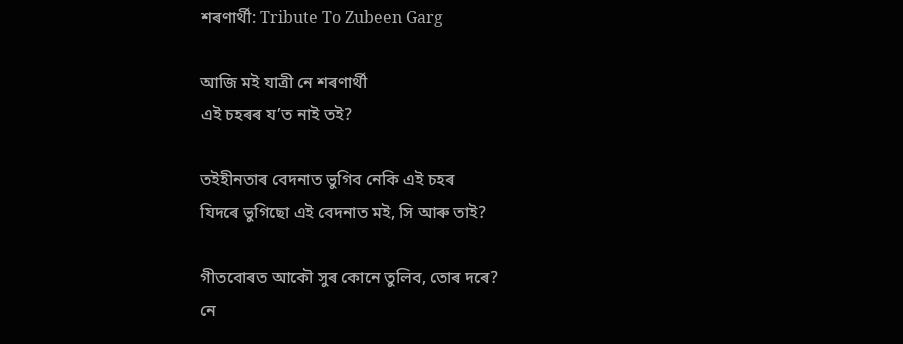শৰণাৰ্থী: Tribute To Zubeen Garg

আজি মই যাত্ৰী নে শৰণাৰ্থী
এই চহৰৰ য’ত নাই তই?

তইহীনতাৰ বেদনাত ভুগিব নেকি এই চহৰ
যিদৰে ভুগিছো এই বেদনাত মই, সি আৰু তাই?

গীতবোৰত আকৌ সুৰ কোনে তুলিব, তোৰ দৰে?
নে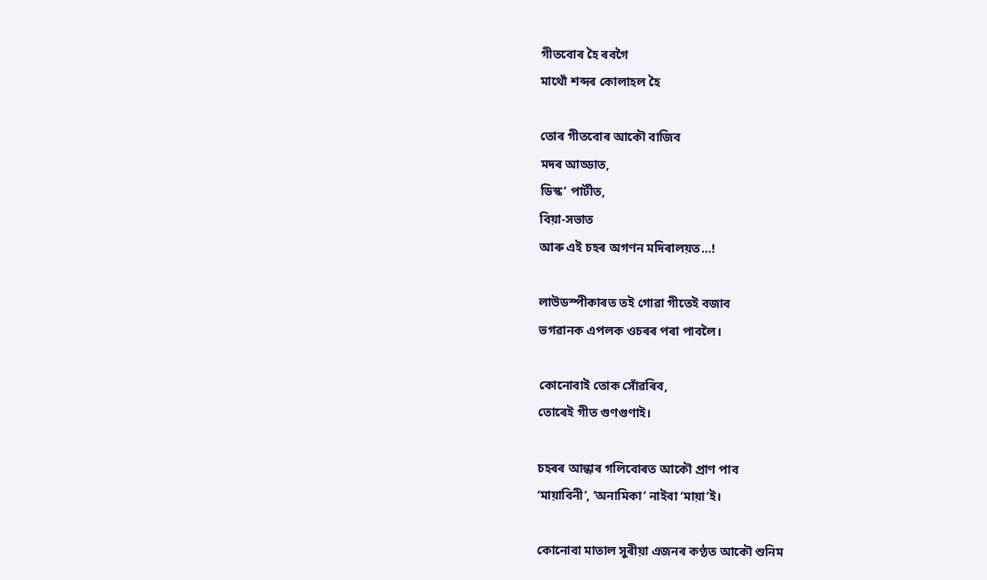গীতবোৰ হৈ ৰবগৈ
মাথোঁ শব্দৰ কোলাহল হৈ

তোৰ গীতবোৰ আকৌ বাজিব
মদৰ আড্ডাত,
ডিস্ক’ পাৰ্টীত,
বিয়া-সভাত
আৰু এই চহৰ অগণন মদিৰালয়ত…!

লাউডস্পীকাৰত তই গোৱা গীতেই বজাব
ভগৱানক এপলক ওচৰৰ পৰা পাবলৈ।

কোনোবাই তোক সোঁৱৰিব,
তোৰেই গীত গুণগুণাই।

চহৰৰ আন্ধাৰ গলিবোৰত আকৌ প্ৰাণ পাব
‘মায়াবিনী’, ’অনামিকা’ নাইবা ‘মায়া’ই।

কোনোবা মাতাল সুৰীয়া এজনৰ কণ্ঠত আকৌ শুনিম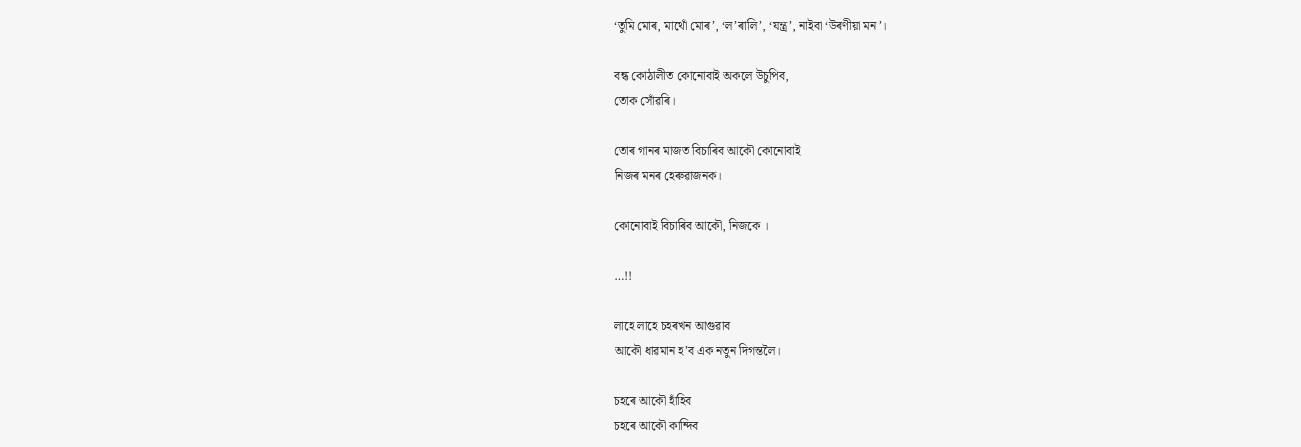‘তুমি মোৰ, মাথোঁ মোৰ’, ‘ল’ৰালি’, ‘যন্ত্ৰ’, নাইবা ‘উৰণীয়া মন’।

বন্ধ কোঠালীত কোনোবাই অকলে উচুপিব,
তোক সোঁৱৰি।

তোৰ গানৰ মাজত বিচাৰিব আকৌ কোনোবাই
নিজৰ মনৰ হেৰুৱাজনক।

কোনোবাই বিচাৰিব আকৌ, নিজকে ।

…!!

লাহে লাহে চহৰখন আগুৱাব
আকৌ ধাৱমান হ’ব এক নতুন দিগন্তলৈ।

চহৰে আকৌ হাঁহিব
চহৰে আকৌ কান্দিব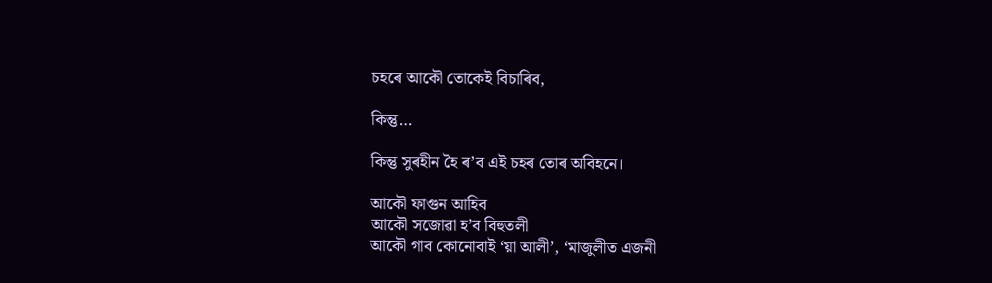চহৰে আকৌ তোকেই বিচাৰিব,

কিন্তু…

কিন্তু সুৰহীন হৈ ৰ’ব এই চহৰ তোৰ অবিহনে।

আকৌ ফাগুন আহিব
আকৌ সজোৱা হ’ব বিহুতলী
আকৌ গাব কোনোবাই ‘য়া আলী’, ‘মাজুলীত এজনী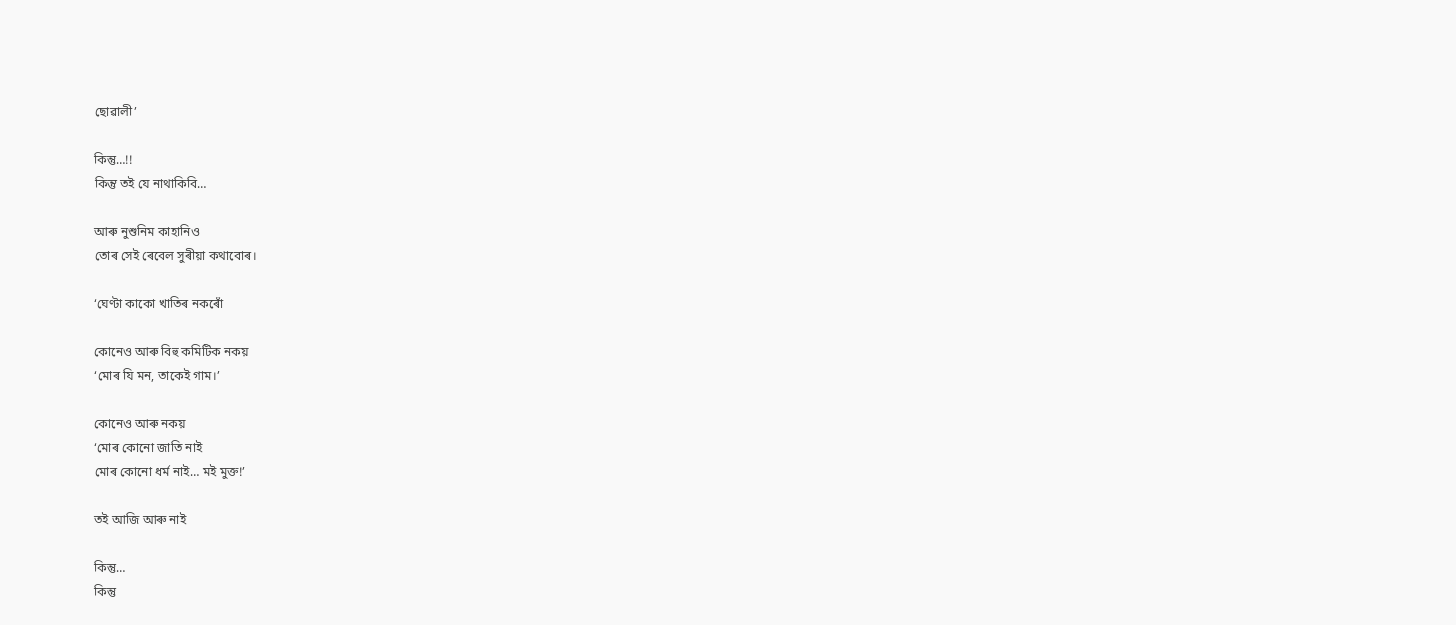ছোৱালী’

কিন্তু…!!
কিন্তু তই যে নাথাকিবি…

আৰু নুশুনিম কাহানিও
তোৰ সেই ৰেবেল সুৰীয়া কথাবোৰ।

‘ঘেণ্টা কাকো খাতিৰ নকৰোঁ

কোনেও আৰু বিহু কমিটিক নকয়
‘মোৰ যি মন, তাকেই গাম।’

কোনেও আৰু নকয়
‘মোৰ কোনো জাতি নাই
মোৰ কোনো ধৰ্ম নাই… মই মুক্ত!’

তই আজি আৰু নাই

কিন্তু…
কিন্তু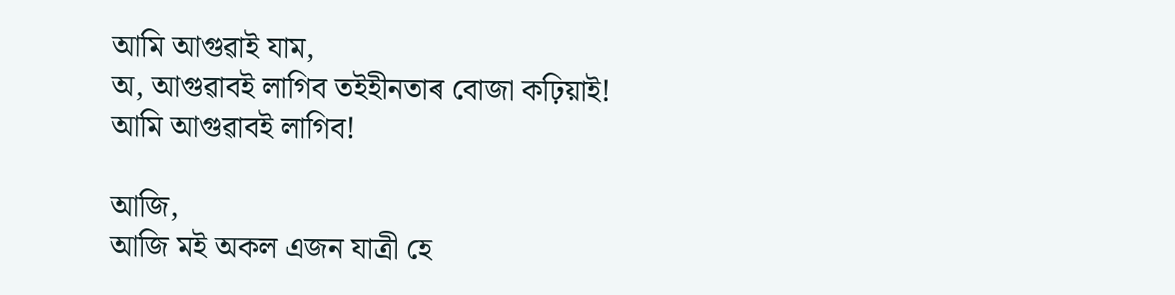আমি আগুৱাই যাম,
অ, আগুৱাবই লাগিব তইহীনতাৰ বোজা কঢ়িয়াই!
আমি আগুৱাবই লাগিব!

আজি,
আজি মই অকল এজন যাত্ৰী হে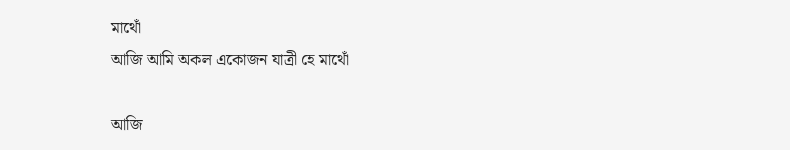মাথোঁ
আজি আমি অকল একোজন যাত্ৰী হে মাথোঁ

আজি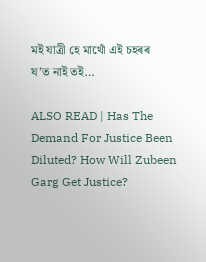মই যাত্ৰী হে মাথোঁ এই চহৰৰ
য’ত নাই তই…

ALSO READ | Has The Demand For Justice Been Diluted? How Will Zubeen Garg Get Justice?